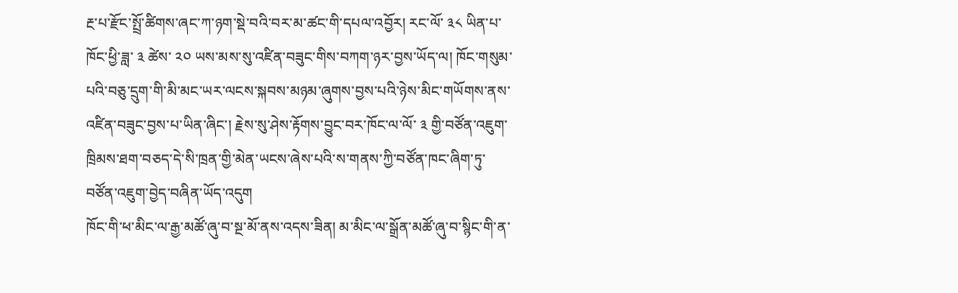རྔ་པ་རྫོང་སྤྲོ་ཚིགས་ཞང་ཀ་ཉག་སྡེ་བའི་བར་མ་ཚང་གི་དཔལ་འབྱོར། རང་ལོ་ ༣༨ ཡིན་པ་ཁོང་ཕྱི་ཟླ་ ༣ ཚེས་ ༢༠ ཡས་མས་སུ་འཛིན་བཟུང་གིས་བཀག་ཉར་བྱས་ཡོད་ལ། ཁོང་གསུམ་པའི་བཅུ་དྲུག་གི་མི་མང་ཡར་ལངས་སྐབས་མཉམ་ཞུགས་བྱས་པའི་ཉེས་མིང་གཡོགས་ནས་འཛིན་བཟུང་བྱས་པ་ཡིན་ཞིང་། རྗེས་སུ་ཤེས་རྟོགས་བྱུང་བར་ཁོང་ལ་ལོ་ ༣ གྱི་བཙོན་འཇུག་ཁྲིམས་ཐག་བཅད་དེ་སི་ཁྲན་གྱི་མེན་ཡངས་ཞེས་པའི་ས་གནས་ཀྱི་བཙོན་ཁང་ཞིག་ཏུ་བཙོན་འཇུག་བྱེད་བཞིན་ཡོད་འདུག
ཁོང་གི་ཕ་མིང་ལ་རྒྱ་མཚོ་ཞུ་བ་སྔ་མོ་ནས་འདས་ཟིན། མ་མིང་ལ་སྒྲོན་མཚོ་ཞུ་བ་སྙིང་གི་ན་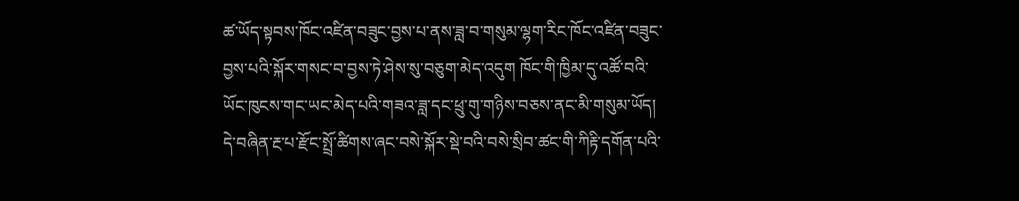ཚ་ཡོད་སྟབས་ཁོང་འཛིན་བཟུང་བྱས་པ་ནས་ཟླ་བ་གསུམ་ལྷག་རིང་ཁོང་འཛིན་བཟུང་བྱས་པའི་སྐོར་གསང་བ་བྱས་ཏེ་ཤེས་སུ་བཅུག་མེད་འདུག ཁོང་གི་ཁྱིམ་དུ་འཚོ་བའི་ཡོང་ཁུངས་གང་ཡང་མེད་པའི་གཟའ་ཟླ་དང་ཕྲུ་གུ་གཉིས་བཅས་ནང་མི་གསུམ་ཡོད།
དེ་བཞིན་རྔ་པ་རྫོང་སྤྲོ་ཚིགས་ཞང་བསེ་སྐོར་སྡེ་བའི་བསེ་སྲིབ་ཚང་གི་ཀིརྟི་དགོན་པའི་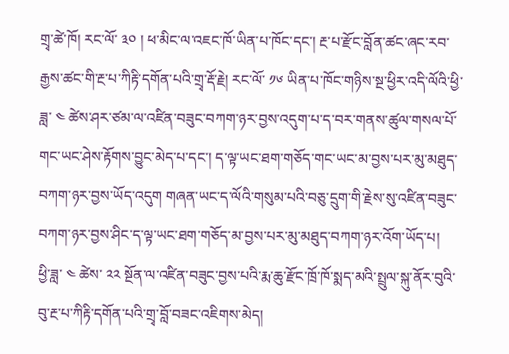གྲྭ་ཚེ་ཁོ། རང་ལོ་ ༣༠ ། ཕ་མིང་ལ་འཇང་ཁོ་ཡིན་པ་ཁོང་དང་། རྔ་པ་རྫོང་བློན་ཚང་ཞང་རབ་རྒྱས་ཚང་གི་རྔ་པ་ཀིརྟི་དགོན་པའི་གྲྭ་རྡོ་རྗེ། རང་ལོ་ ༡༦ ཡིན་པ་ཁོང་གཉིས་སྔ་ཕྱིར་འདི་ལོའི་ཕྱི་ཟླ་ ༤ ཚེས་ཤར་ཙམ་ལ་འཛིན་བཟུང་བཀག་ཉར་བྱས་འདུག་པ་ད་བར་གནས་ཚུལ་གསལ་པོ་གང་ཡང་ཤེས་རྟོགས་བྱུང་མེད་པ་དང་། ད་ལྟ་ཡང་ཐག་གཅོད་གང་ཡང་མ་བྱས་པར་མུ་མཐུད་བཀག་ཉར་བྱས་ཡོད་འདུག གཞན་ཡང་ད་ལོའི་གསུམ་པའི་བཅུ་དྲུག་གི་རྗེས་སུ་འཛིན་བཟུང་བཀག་ཉར་བྱས་ཤིང་ད་ལྟ་ཡང་ཐག་གཅོད་མ་བྱས་པར་མུ་མཐུད་བཀག་ཉར་འོག་ཡོད་པ།
ཕྱི་ཟླ་ ༤ ཚེས་ ༢༢ སྔོན་ལ་འཛིན་བཟུང་བྱས་པའི་རྨ་ཆུ་རྫོང་ཁྲོ་ཁོ་སྨད་མའི་སྤྲུལ་སྐུ་ནོར་བུའི་བུ་རྔ་པ་ཀིརྟི་དགོན་པའི་གྲྭ་བློ་བཟང་འཇིགས་མེད།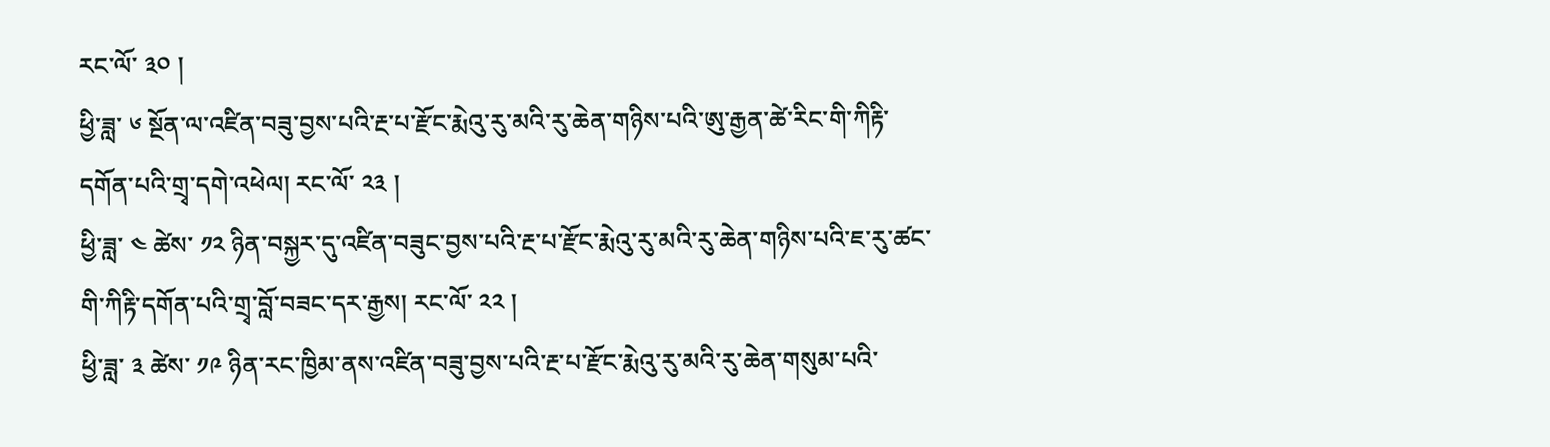རང་ལོ་ ༣༠ །
ཕྱི་ཟླ་ ༦ སྔོན་ལ་འཛིན་བཟུ་བྱས་པའི་རྔ་པ་རྫོང་རྨེའུ་རུ་མའི་རུ་ཆེན་གཉིས་པའི་ཨུ་རྒྱན་ཚེ་རིང་གི་ཀིརྟི་དགོན་པའི་གྲྭ་དགེ་འཕེལ། རང་ལོ་ ༢༣ །
ཕྱི་ཟླ་ ༤ ཚེས་ ༡༢ ཉིན་བསྐྱར་དུ་འཛིན་བཟུང་བྱས་པའི་རྔ་པ་རྫོང་རྨེའུ་རུ་མའི་རུ་ཆེན་གཉིས་པའི་ཇ་རུ་ཚང་གི་ཀིརྟི་དགོན་པའི་གྲྭ་བློ་བཟང་དར་རྒྱས། རང་ལོ་ ༢༢ །
ཕྱི་ཟླ་ ༣ ཚེས་ ༡༩ ཉིན་རང་ཁྱིམ་ནས་འཛིན་བཟུ་བྱས་པའི་རྔ་པ་རྫོང་རྨེའུ་རུ་མའི་རུ་ཆེན་གསུམ་པའི་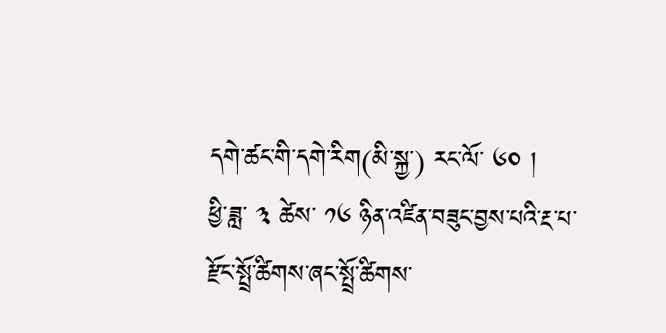དགེ་ཚང་གི་དགེ་རིག(མི་སྐྱ་) རང་ལོ་ ༦༠ །
ཕྱི་ཟླ་ ༣ ཚེས་ ༡༦ ཉིན་འཛིན་བཟུང་བྱས་པའི་རྔ་པ་རྫོང་སྤྲོ་ཚིགས་ཞང་སྤྲོ་ཚིགས་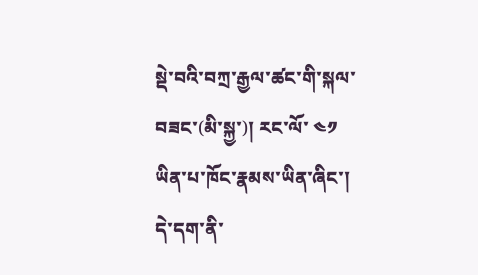སྡེ་བའི་བཀྲ་རྒྱལ་ཚང་གི་སྐལ་བཟང་(མི་སྐྱ་)། རང་ལོ་ ༤༡ ཡིན་པ་ཁོང་རྣམས་ཡིན་ཞིང་། དེ་དག་ནི་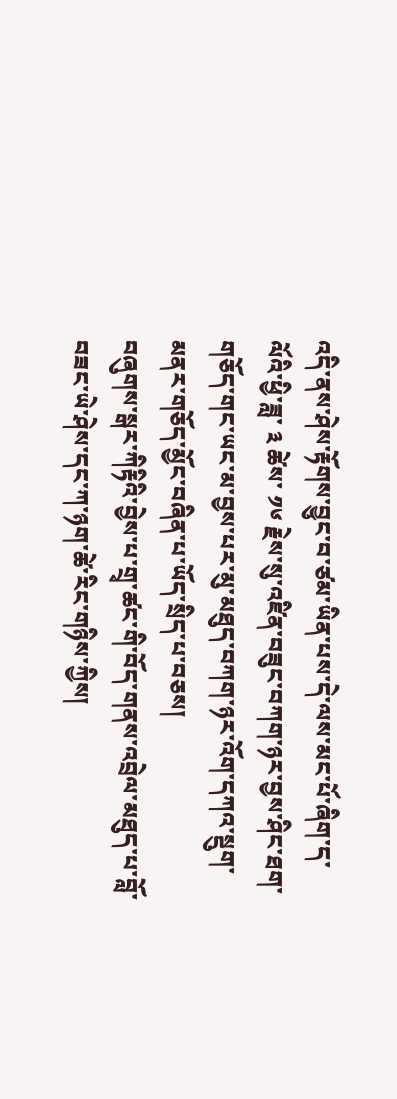འདི་ནས་ཤེས་རྟོགས་བྱུང་བ་ཙམ་ཡིན་པས་དེ་ལས་མང་པོ་ཞིག་ད་ལོའི་ཕྱི་ཟླ་ ༣ ཚེས་ ༡༦ རྗེས་སུ་འཛིན་བཟུང་བཀག་ཉར་བྱས་ཤིང་ཐག་གཅོད་གང་ཡང་མ་བྱས་པར་མུ་མཐུད་བཀག་ཉར་འོག་དཀའ་སྡུག་མནར་གཅོད་མྱོང་བཞིན་པ་ཡོད་སྲིད་པ་བཅས།
བཞུགས་སྒར་ཀིརྟིའི་བྱེས་པ་གྲྭ་ཚང་གི་བོད་གནས་འབྲེལ་མཐུད་པ་བློ་བཟང་ཡེ་ཤེས་དང་ཀ་ཉག་ཚེ་རིང་གཉིས་ཀྱིས།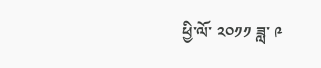ཕྱི་ལོ་ ༢༠༡༡ ཟླ་ ༩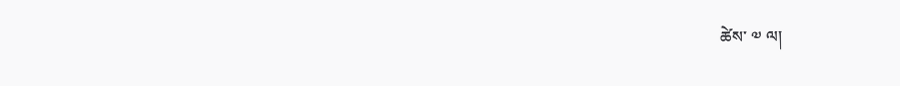ཚེས་ ༧ ལ།